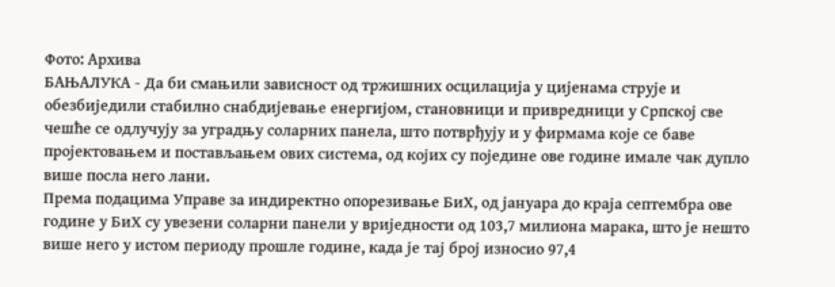Фото: Aрхива
БАЊАЛУКА - Да би смањили зависност од тржишних осцилација у цијенама струје и обезбиједили стабилно снабдијевање енергијом, становници и привредници у Српској све чешће се одлучују за уградњу соларних панела, што потврђују и у фирмама које се баве пројектовањем и постављањем ових система, од којих су поједине ове године имале чак дупло више посла него лани.
Према подацима Управе за индиректно опорезивање БиХ, од јануара до краја септембра ове године у БиХ су увезени соларни панели у вриједности од 103,7 милиона марака, што је нешто више него у истом периоду прошле године, када је тај број износио 97,4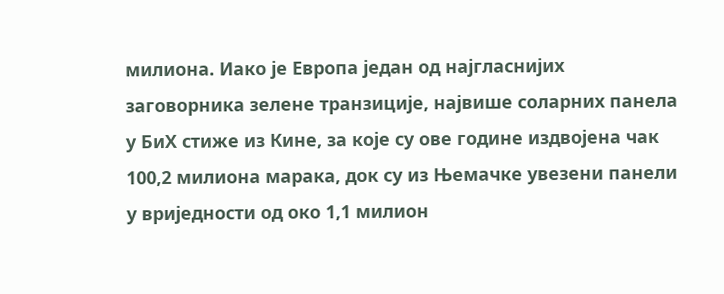милиона. Иако је Европа један од најгласнијих заговорника зелене транзиције, највише соларних панела у БиХ стиже из Кине, за које су ове године издвојена чак 100,2 милиона марака, док су из Њемачке увезени панели у вриједности од око 1,1 милион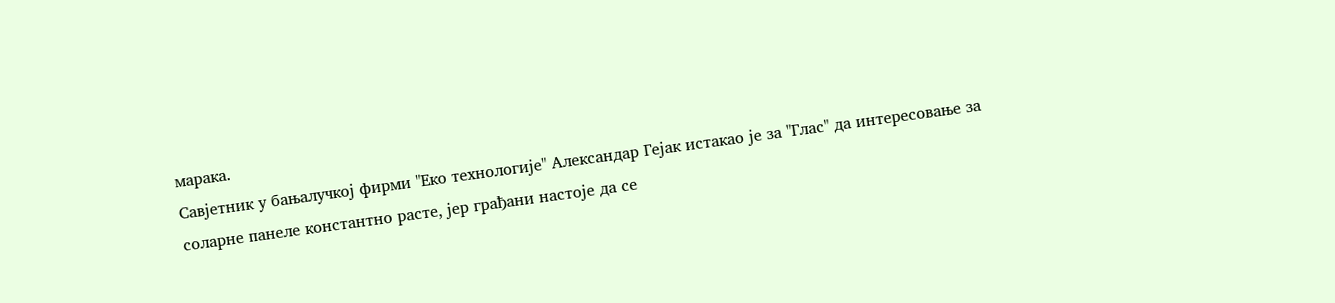марака.
Савјетник у бањалучкој фирми "Еко технологије" Александар Гејак истакао је за "Глас" да интересовање за соларне панеле константно расте, јер грађани настоје да се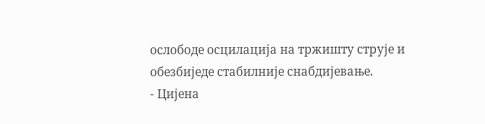ослободе осцилација на тржишту струје и обезбиједе стабилније снабдијевање.
- Цијена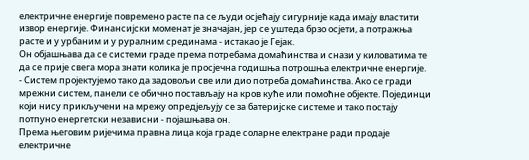електричне енергије повремено расте па се људи осјећају сигурније када имају властити извор енергије. Финансијски моменат је значајан, јер се уштеда брзо осјети, а потражња расте и у урбаним и у руралним срединама - истакао је Гејак.
Он објашњава да се системи граде према потребама домаћинства и снази у киловатима те да се прије свега мора знати колика је просјечна годишња потрошња електричне енергије.
- Систем пројектујемо тако да задовољи све или дио потреба домаћинства. Ако се гради мрежни систем, панели се обично постављају на кров куће или помоћне објекте. Појединци који нису прикључени на мрежу опредјељују се за батеријске системе и тако постају потпуно енергетски независни - појашњава он.
Према његовим ријечима правна лица која граде соларне електране ради продаје електричне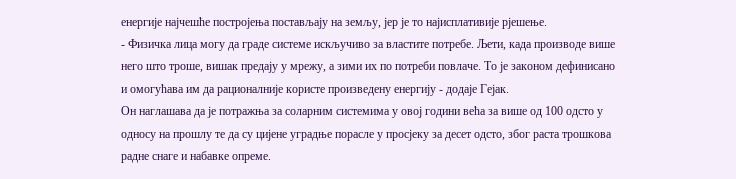енергије најчешће постројења постављају на земљу, јер је то најисплативије рјешење.
- Физичка лица могу да граде системе искључиво за властите потребе. Љети, када производе више него што троше, вишак предају у мрежу, а зими их по потреби повлаче. То је законом дефинисано и омогућава им да рационалније користе произведену енергију - додаје Гејак.
Он наглашава да је потражња за соларним системима у овој години већа за више од 100 одсто у односу на прошлу те да су цијене уградње порасле у просјеку за десет одсто, због раста трошкова радне снаге и набавке опреме.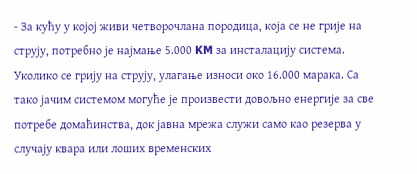- За кућу у којој живи четворочлана породица, која се не грије на струју, потребно је најмање 5.000 KM за инсталацију система. Уколико се грију на струју, улагање износи око 16.000 марака. Са тако јачим системом могуће је произвести довољно енергије за све потребе домаћинства, док јавна мрежа служи само као резерва у случају квара или лоших временских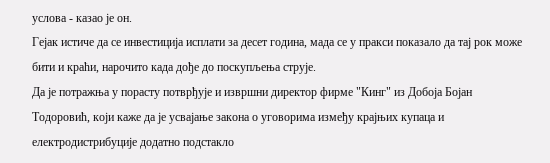услова - казао је он.
Гејак истиче да се инвестиција исплати за десет година, мада се у пракси показало да тај рок може бити и краћи, нарочито када дође до поскупљења струје.
Да је потражња у порасту потврђује и извршни директор фирме "Кинг" из Добоја Бојан Тодоровић, који каже да је усвајање закона о уговорима између крајњих купаца и електродистрибуције додатно подстакло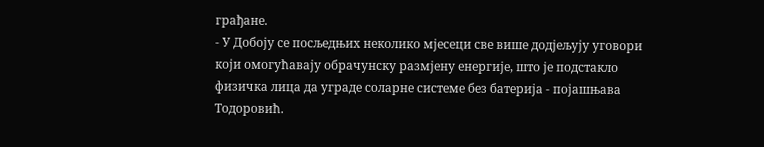грађане.
- У Добоју се посљедњих неколико мјесеци све више додјељују уговори који омогућавају обрачунску размјену енергије, што је подстакло физичка лица да уграде соларне системе без батерија - појашњава Тодоровић.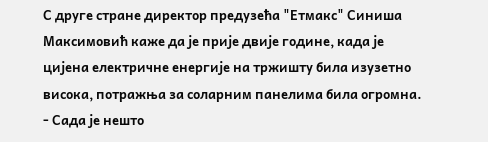С друге стране директор предузећа "Етмакс" Синиша Максимовић каже да је прије двије године, када је цијена електричне енергије на тржишту била изузетно висока, потражња за соларним панелима била огромна.
- Сада је нешто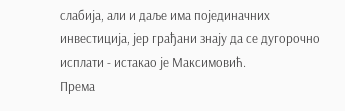слабија, али и даље има појединачних инвестиција, јер грађани знају да се дугорочно исплати - истакао је Максимовић.
Према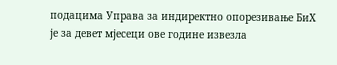подацима Управа за индиректно опорезивање БиХ је за девет мјесеци ове године извезла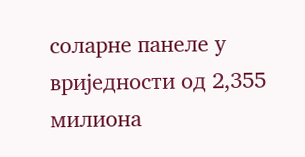соларне панеле у вриједности од 2,355 милиона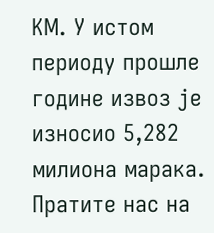КМ. У истом периоду прошле године извоз је износио 5,282 милиона марака.
Пратите нас на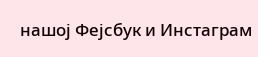нашој Фејсбук и Инстаграм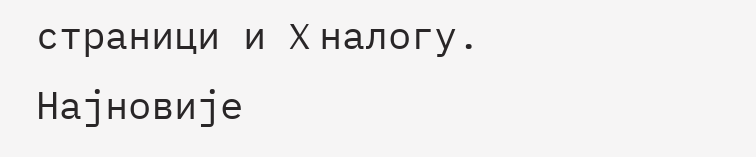страници и X налогу.
Најновије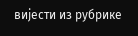вијести из рубрике